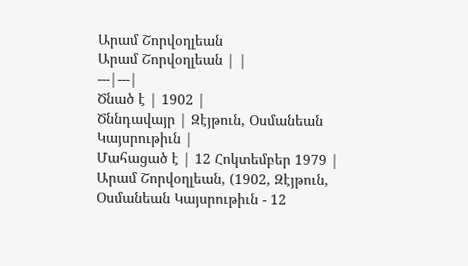Արամ Շորվօղլեան
Արամ Շորվօղլեան | |
---|---|
Ծնած է | 1902 |
Ծննդավայր | Զէյթուն, Օսմանեան Կայսրութիւն |
Մահացած է | 12 Հոկտեմբեր 1979 |
Արամ Շորվօղլեան, (1902, Զէյթուն, Օսմանեան Կայսրութիւն - 12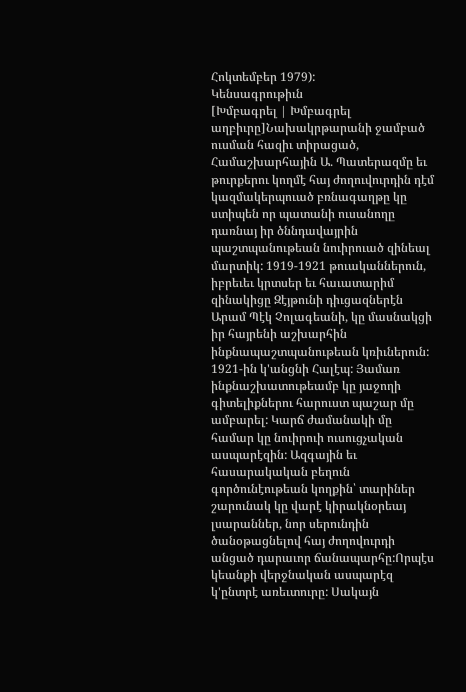Հոկտեմբեր 1979):
Կենսագրութիւն
[Խմբագրել | Խմբագրել աղբիւրը]Նախակրթարանի ջամբած ուսման հազիւ տիրացած, Համաշխարհային Ա. Պատերազմը եւ թուրքերու կողմէ հայ ժողուվուրդին դէմ կազմակերպուած բռնագաղթը կը ստիպեն որ պատանի ուսանողը դառնայ իր ծննդավայրին պաշտպանութեան նուիրուած զինեալ մարտիկ: 1919-1921 թուականներուն, իբրեւեւ կրտսեր եւ հաւատարիմ զինակիցը Զէյթունի դիւցազներէն Արամ Պէկ Չոլագեանի, կը մասնակցի իր հայրենի աշխարհին ինքնապաշտպանութեան կռիւներուն: 1921-ին կ'անցնի Հալէպ: Յամառ ինքնաշխատութեամբ կը յաջողի գիտելիքներու հարուստ պաշար մը ամբարել: Կարճ ժամանակի մը համար կը նուիրուի ուսուցչական ասպարէզին: Ազգային եւ հասարակական բեղուն գործունէութեան կողքին՝ տարիներ շարունակ կը վարէ կիրակնօրեայ լսարաններ, նոր սերունդին ծանօթացնելով հայ ժողովուրդի անցած դարաւոր ճանապարհը:Որպէս կեանքի վերջնական ասպարէզ կ'ընտրէ առեւտուրը: Սակայն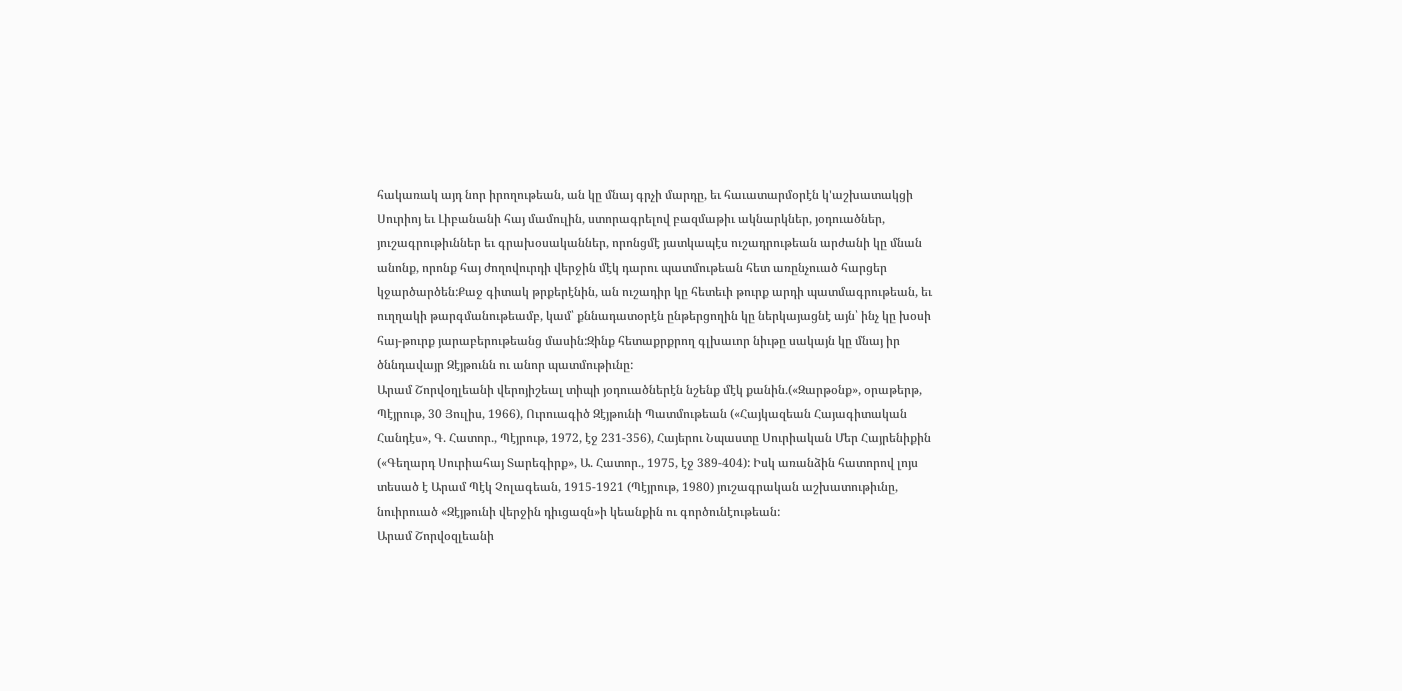հակառակ այդ նոր իրողութեան, ան կը մնայ գրչի մարդը, եւ հաւատարմօրէն կ'աշխատակցի Սուրիոյ եւ Լիբանանի հայ մամուլին, ստորագրելով բազմաթիւ ակնարկներ, յօդուածներ, յուշագրութիւններ եւ գրախօսականներ, որոնցմէ յատկապէս ուշադրութեան արժանի կը մնան անոնք, որոնք հայ ժողովուրդի վերջին մէկ դարու պատմութեան հետ առընչուած հարցեր կջարծարծեն:Քաջ գիտակ թրքերէնին, ան ուշադիր կը հետեւի թուրք արդի պատմագրութեան, եւ ուղղակի թարգմանութեամբ, կամ՝ քննադատօրէն ընթերցողին կը ներկայացնէ այն՝ ինչ կը խօսի հայ-թուրք յարաբերութեանց մասին:Զինք հետաքրքրող գլխաւոր նիւթը սակայն կը մնայ իր ծննդավայր Զէյթունն ու անոր պատմութիւնը:
Արամ Շորվօղլեանի վերոյիշեալ տիպի յօդուածներէն նշենք մէկ քանին.(«Զարթօնք», օրաթերթ, Պէյրութ, 30 Յուլիս, 1966), Ուրուագիծ Զէյթունի Պատմութեան («Հայկազեան Հայագիտական Հանդէս», Գ. Հատոր., Պէյրութ, 1972, էջ 231-356), Հայերու Նպաստը Սուրիական Մեր Հայրենիքին («Գեղարդ Սուրիահայ Տարեգիրք», Ա. Հատոր., 1975, էջ 389-404): Իսկ առանձին հատորով լոյս տեսած է Արամ Պէկ Չոլագեան, 1915-1921 (Պէյրութ, 1980) յուշագրական աշխատութիւնը, նուիրուած «Զէյթունի վերջին դիւցազն»ի կեանքին ու գործունէութեան:
Արամ Շորվօզլեանի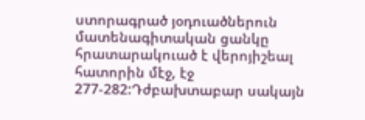ստորագրած յօդուածներուն մատենագիտական ցանկը հրատարակուած է վերոյիշեալ հատորին մէջ, էջ 277-282:Դժբախտաբար սակայն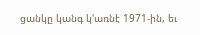ցանկը կանգ կ'առնէ 1971-ին, եւ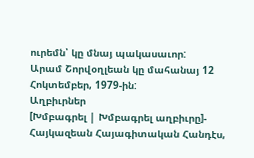ուրեմն՝ կը մնայ պակասաւոր:
Արամ Շորվօղլեան կը մահանայ 12 Հոկտեմբեր, 1979-ին:
Աղբիւրներ
[Խմբագրել | Խմբագրել աղբիւրը]- Հայկազեան Հայագիտական Հանդէս,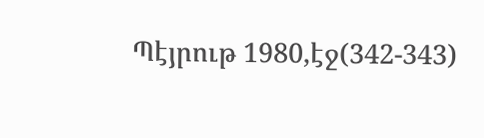Պէյրութ 1980,էջ(342-343)